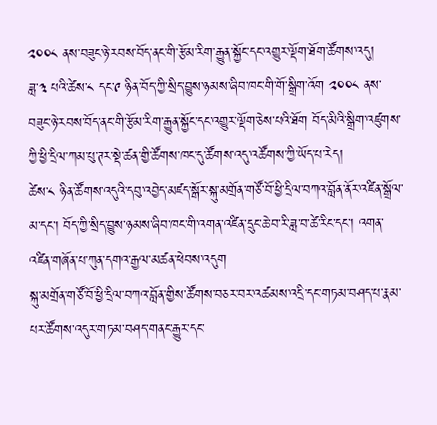༢༠༠༨ ནས་བཟུང་ཉེ་རབས་བོད་ནང་གི་རྩོམ་རིག་རྒྱུན་སྐྱོང་དང་འགྱུར་ལྡོག་ཐོག་ཚོགས་འདུ།
ཟླ་༣ པའི་ཚེས་༨ དང་༩ ཉིན་བོད་ཀྱི་སྲིད་བྱུས་ཉམས་ཞིབ་ཁང་གི་གོ་སྒྲིག་འོག ༢༠༠༨ ནས་བཟུང་ཉེ་རབས་བོད་ནང་གི་རྩོམ་རིག་རྒྱུན་སྐྱོང་དང་འགྱུར་ལྡོག་ཅེས་པའི་ཐོག བོད་མིའི་སྒྲིག་འཛུགས་ཀྱི་ཕྱི་དྲིལ་ཀམ་པུ་ཊར་སྡེ་ཚན་གྱི་ཚོགས་ཁང་དུ་ཚོགས་འདུ་འཚོགས་ཀྱི་ཡོད་པ་རེད།
ཚེས་༨ ཉིན་ཚོགས་འདུའི་དབུ་འབྱེད་མཛད་སྒོར་སྐུ་མགྲོན་གཙོ་བོ་ཕྱི་དྲིལ་བཀའ་བློན་ནོར་འཛིན་སྒྲོལ་མ་དང་། བོད་ཀྱི་སྲིད་བྱུས་ཉམས་ཞིབ་ཁང་གི་འགན་འཛིན་དྲུང་ཆེ་བ་རི་ཟླ་བ་ཚེ་རིང་དང་། འགན་འཛིན་གཞོན་པ་ཀུན་དགའ་རྒྱལ་མཚན་ཕེབས་འདུག
སྐུ་མགྲོན་གཙོ་བོ་ཕྱི་དྲིལ་བཀའ་བློན་གྱིས་ཚོགས་བཅར་བར་འཚམས་འདྲི་དང་གཏམ་བཤད་པ་རྣམ་པར་ཚོགས་འདུར་གཏམ་བཤད་གནང་རྒྱུར་དང་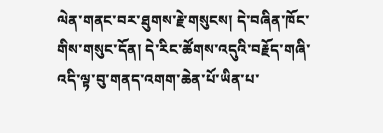ལེན་གནང་བར་ཐུགས་རྗེ་གསུངས། དེ་བཞིན་ཁོང་གིས་གསུང་དོན། དེ་རིང་ཚོགས་འདུའི་བརྗོད་གཞི་འདི་ལྟ་བུ་གནད་འགག་ཆེན་པོ་ཡིན་པ་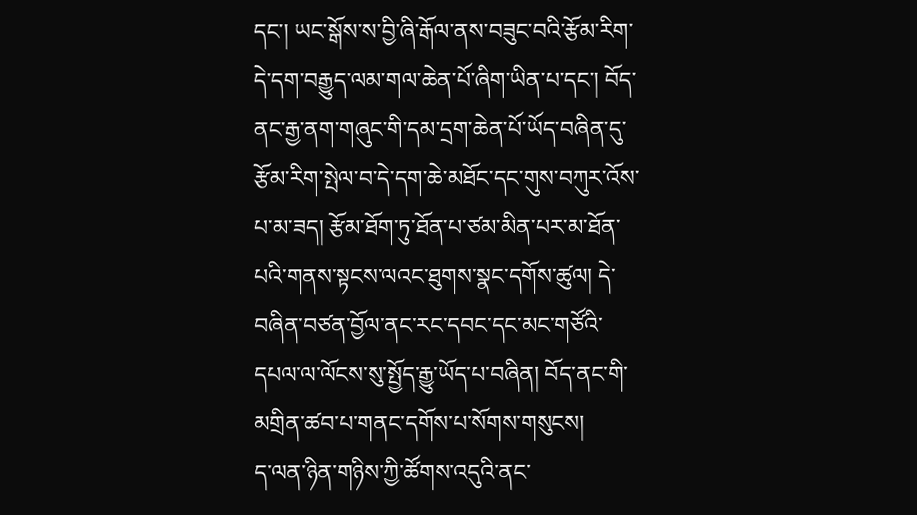དང་། ཡང་སྒོས་ས་བྱི་ཞི་རྒོལ་ནས་བཟུང་བའི་རྩོམ་རིག་དེ་དག་བརྒྱུད་ལམ་གལ་ཆེན་པོ་ཞིག་ཡིན་པ་དང་། བོད་ནང་རྒྱ་ནག་གཞུང་གི་དམ་དྲག་ཆེན་པོ་ཡོད་བཞིན་དུ་རྩོམ་རིག་སྤེལ་བ་དེ་དག་ཆེ་མཐོང་དང་གུས་བཀུར་འོས་པ་མ་ཟད། རྩོམ་ཐོག་ཏུ་ཐོན་པ་ཙམ་མིན་པར་མ་ཐོན་པའི་གནས་སྟངས་ལའང་ཐུགས་སྣང་དགོས་ཚུལ། དེ་བཞིན་བཙན་བྱོལ་ནང་རང་དབང་དང་མང་གཙོའི་དཔལ་ལ་ལོངས་སུ་སྤྱོད་རྒྱུ་ཡོད་པ་བཞིན། བོད་ནང་གི་མགྲིན་ཚབ་པ་གནང་དགོས་པ་སོགས་གསུངས།
ད་ལན་ཉིན་གཉིས་ཀྱི་ཚོགས་འདུའི་ནང་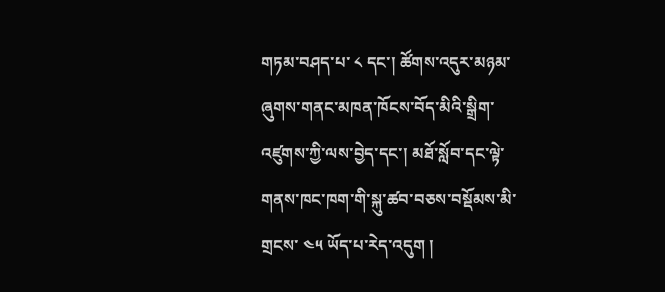གཏམ་བཤད་པ་ ༨ དང་། ཚོགས་འདུར་མཉམ་ཞུགས་གནང་མཁན་ཁོངས་བོད་མིའི་སྒྲིག་འཛུགས་ཀྱི་ལས་བྱེད་དང་། མཐོ་སློབ་དང་ལྟེ་གནས་ཁང་ཁག་གི་སྐུ་ཚབ་བཅས་བསྡོམས་མི་གྲངས་ ༤༥ ཡོད་པ་རེད་འདུག །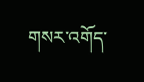གསར་འགོད་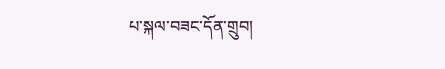པ་སྐལ་བཟང་དོན་གྲུབ།